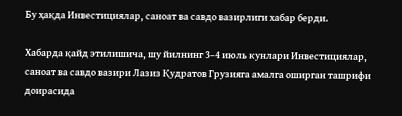Бу ҳақда Инвестициялар, саноат ва савдо вазирлиги хабар берди.

Хабарда қайд этилишича, шу йилнинг 3–4 июль кунлари Инвестициялар, саноат ва савдо вазири Лазиз Қудратов Грузияга амалга оширган ташрифи доирасида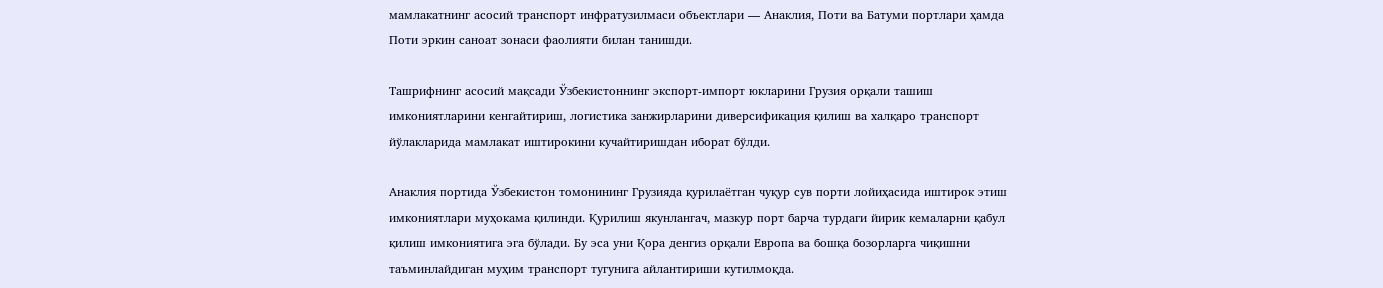мамлакатнинг асосий транспорт инфратузилмаси объектлари — Анаклия, Поти ва Батуми портлари ҳамда Поти эркин саноат зонаси фаолияти билан танишди.

Ташрифнинг асосий мақсади Ўзбекистоннинг экспорт-импорт юкларини Грузия орқали ташиш имкониятларини кенгайтириш, логистика занжирларини диверсификация қилиш ва халқаро транспорт йўлакларида мамлакат иштирокини кучайтиришдан иборат бўлди.

Анаклия портида Ўзбекистон томонининг Грузияда қурилаётган чуқур сув порти лойиҳасида иштирок этиш имкониятлари муҳокама қилинди. Қурилиш якунлангач, мазкур порт барча турдаги йирик кемаларни қабул қилиш имкониятига эга бўлади. Бу эса уни Қора денгиз орқали Европа ва бошқа бозорларга чиқишни таъминлайдиган муҳим транспорт тугунига айлантириши кутилмоқда.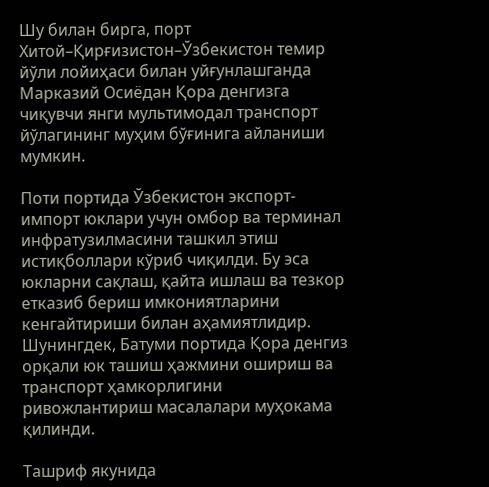Шу билан бирга, порт Хитой–Қирғизистон–Ўзбекистон темир йўли лойиҳаси билан уйғунлашганда Марказий Осиёдан Қора денгизга чиқувчи янги мультимодал транспорт йўлагининг муҳим бўғинига айланиши мумкин.

Поти портида Ўзбекистон экспорт-импорт юклари учун омбор ва терминал инфратузилмасини ташкил этиш истиқболлари кўриб чиқилди. Бу эса юкларни сақлаш, қайта ишлаш ва тезкор етказиб бериш имкониятларини кенгайтириши билан аҳамиятлидир. Шунингдек, Батуми портида Қора денгиз орқали юк ташиш ҳажмини ошириш ва транспорт ҳамкорлигини ривожлантириш масалалари муҳокама қилинди.

Ташриф якунида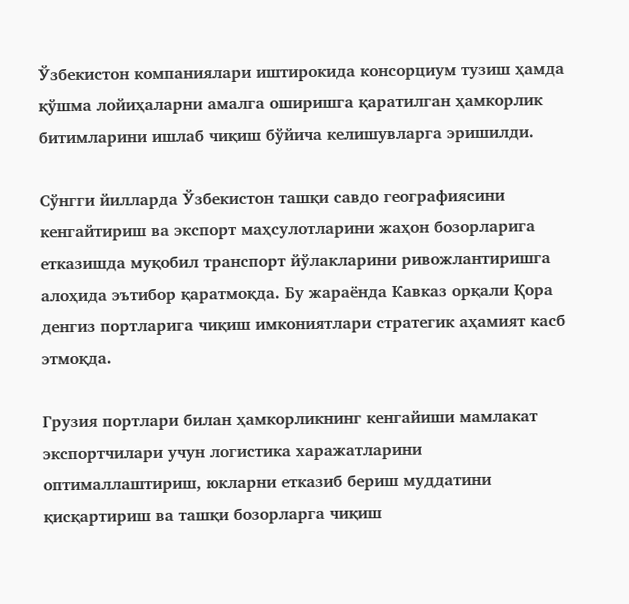Ўзбекистон компаниялари иштирокида консорциум тузиш ҳамда қўшма лойиҳаларни амалга оширишга қаратилган ҳамкорлик битимларини ишлаб чиқиш бўйича келишувларга эришилди.

Сўнгги йилларда Ўзбекистон ташқи савдо географиясини кенгайтириш ва экспорт маҳсулотларини жаҳон бозорларига етказишда муқобил транспорт йўлакларини ривожлантиришга алоҳида эътибор қаратмоқда. Бу жараёнда Кавказ орқали Қора денгиз портларига чиқиш имкониятлари стратегик аҳамият касб этмоқда.

Грузия портлари билан ҳамкорликнинг кенгайиши мамлакат экспортчилари учун логистика харажатларини оптималлаштириш, юкларни етказиб бериш муддатини қисқартириш ва ташқи бозорларга чиқиш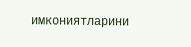имкониятларини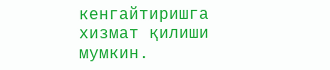кенгайтиришга хизмат қилиши мумкин.